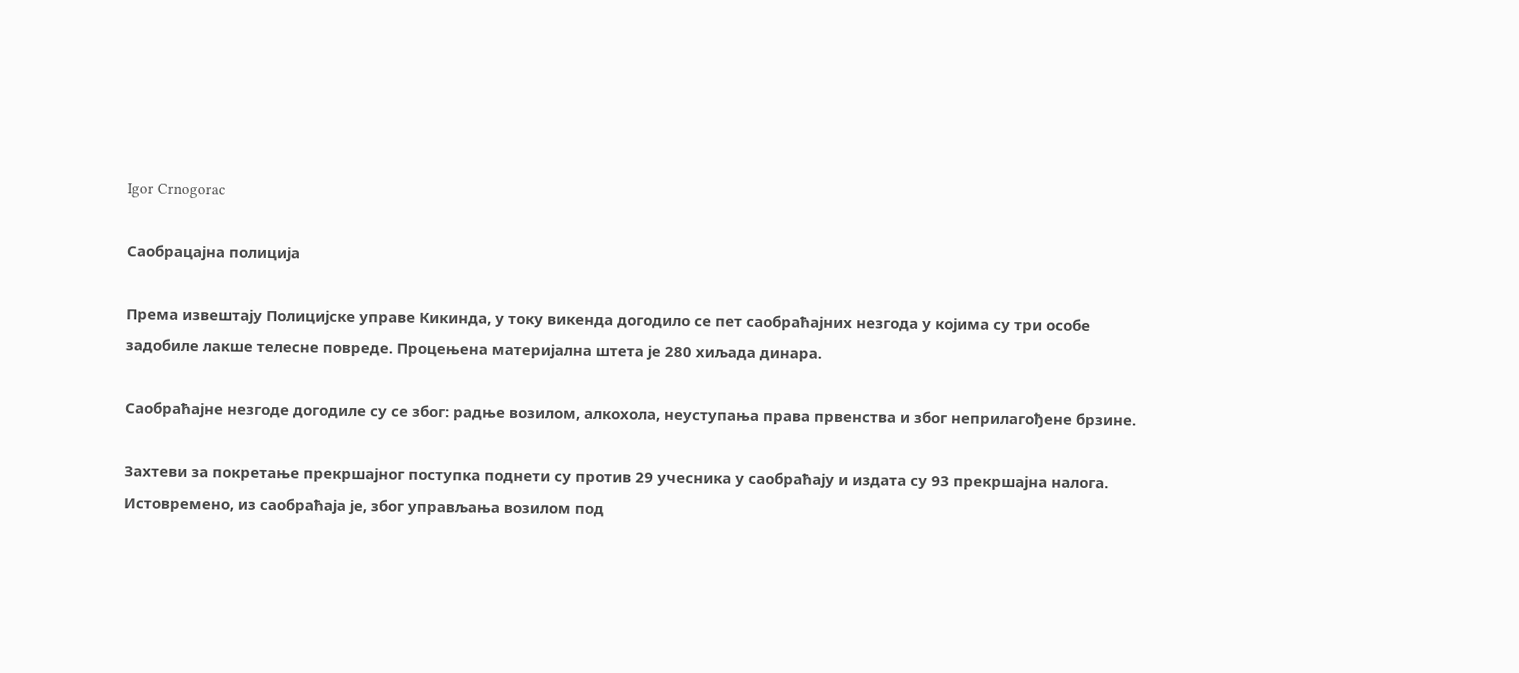Igor Crnogorac

Саобрацајна полиција

Према извештају Полицијске управе Кикинда, у току викенда догодило се пет саобраћајних незгода у којима су три особе задобиле лакше телесне повреде. Процењена материјална штета је 280 хиљада динара.

Саобраћајне незгоде догодиле су се због: радње возилом, алкохола, неуступања права првенства и због неприлагођене брзине.

Захтеви за покретање прекршајног поступка поднети су против 29 учесника у саобраћају и издата су 93 прекршајна налога. Истовремено, из саобраћаја је, због управљања возилом под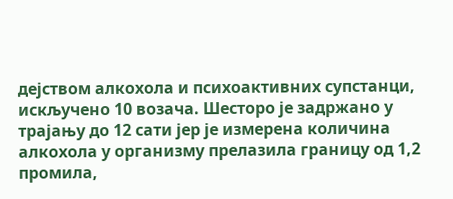дејством алкохола и психоактивних супстанци, искључено 10 возача. Шесторо је задржано у трајању до 12 сати јер је измерена количина алкохола у организму прелазила границу од 1,2 промила,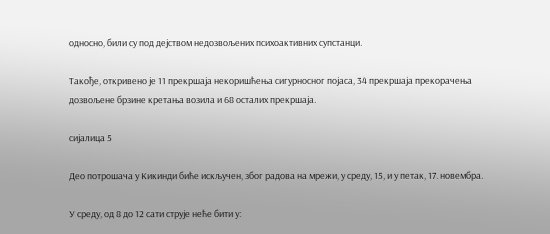односно, били су под дејством недозвољених психоактивних супстанци.

Такође, откривено је 11 прекршаја некоришћења сигурносног појаса, 34 прекршаја прекорачења дозвољене брзине кретања возила и 68 осталих прекршаја.

сијалица 5

Део потрошача у Кикинди биће искључен, због радова на мрежи, у среду, 15, и у петак, 17. новембра.

У среду, од 8 до 12 сати струје неће бити у: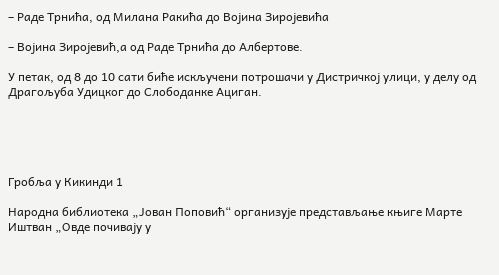– Раде Трнића, од Милана Ракића до Војина Зиројевића

– Војина Зиројевић,а од Раде Трнића до Албертове.

У петак, од 8 до 10 сати биће искључени потрошачи у Дистричкој улици, у делу од Драгољуба Удицког до Слободанке Ациган.





Гробља у Кикинди 1

Народна библиотека „Јован Поповић“ организује представљање књиге Марте Иштван „Овде почивају у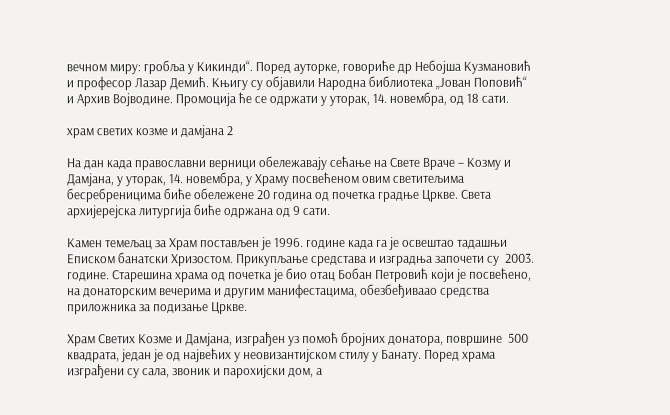вечном миру: гробља у Кикинди“. Поред ауторке, говориће др Небојша Кузмановић и професор Лазар Демић. Књигу су објавили Народна библиотека „Јован Поповић“ и Архив Војводине. Промоција ће се одржати у уторак, 14. новембра, од 18 сати.

храм светих козме и дамјана 2

На дан када православни верници обележавају сећање на Свете Враче – Козму и Дамјана, у уторак, 14. новембра, у Храму посвећеном овим светитељима бесребреницима биће обележене 20 година од почетка градње Цркве. Света архијерејска литургија биће одржана од 9 сати.

Камен темељац за Храм постављен је 1996. године када га је освештао тадашњи Еписком банатски Хризостом. Прикупљање средстава и изградња започети су  2003. године. Старешина храма од почетка је био отац Бобан Петровић који је посвећено, на донаторским вечерима и другим манифестацима, обезбеђиваао средства приложника за подизање Цркве.

Храм Светих Козме и Дамјана, изграђен уз помоћ бројних донатора, површине  500 квадрата, један је од највећих у неовизантијском стилу у Банату. Поред храма изграђени су сала, звоник и парохијски дом, а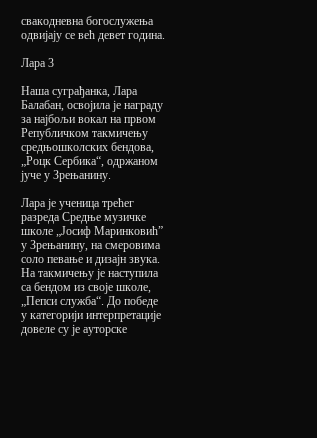свакодневна богослужења одвијају се већ девет година.

Лара 3

Наша суграђанка, Лара Балабан, освојила је награду за најбољи вокал на првом Републичком такмичењу средњошколских бендова, „Роцк Сербика“, одржаном јуче у Зрењанину.

Лара је ученица трећег разреда Средње музичке школе „Јосиф Маринковић” у Зрењанину, на смеровима соло певање и дизајн звука. На такмичењу је наступила са бендом из своје школе, „Пепси служба“. До победе у категорији интерпретације довеле су је ауторске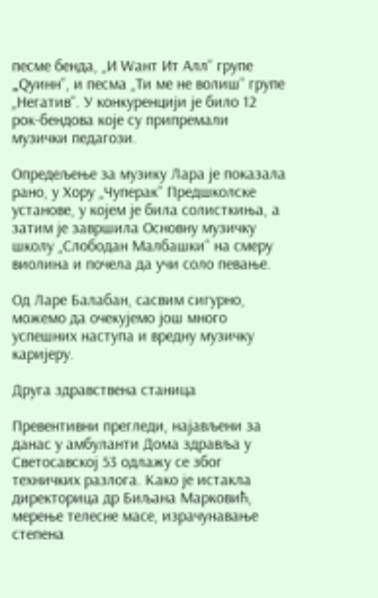песме бенда, „И Wант Ит Алл“ групе „Qуинн“, и песма „Ти ме не волиш“ групе „Негатив“. У конкуренцији је било 12 рок-бендова које су припремали музички педагози.

Опредељење за музику Лара је показала рано, у Хору „Чуперак“ Предшколске установе, у којем је била солисткиња, а затим је завршила Основну музичку школу „Слободан Малбашки“ на смеру виолина и почела да учи соло певање.

Од Ларе Балабан, сасвим сигурно, можемо да очекујемо још много успешних наступа и вредну музичку каријеру.

Друга здравствена станица

Превентивни прегледи, најављени за данас у амбуланти Дома здравља у Светосавској 53 одлажу се због техничких разлога. Како је истакла директорица др Биљана Марковић, мерење телесне масе, израчунавање степена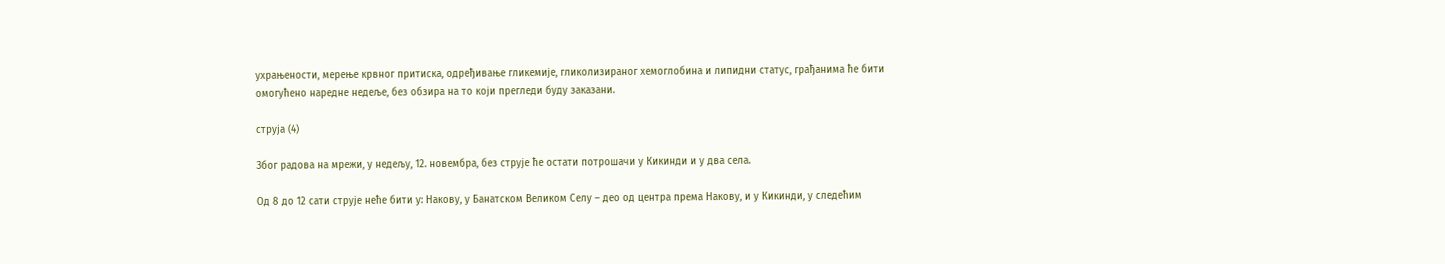ухрањености, мерење крвног притиска, одређивање гликемије, гликолизираног хемоглобина и липидни статус, грађанима ће бити омогућено наредне недеље, без обзира на то који прегледи буду заказани.

струја (4)

Због радова на мрежи, у недељу, 12. новембра, без струје ће остати потрошачи у Кикинди и у два села.

Од 8 до 12 сати струје неће бити у: Накову, у Банатском Великом Селу – део од центра према Накову, и у Кикинди, у следећим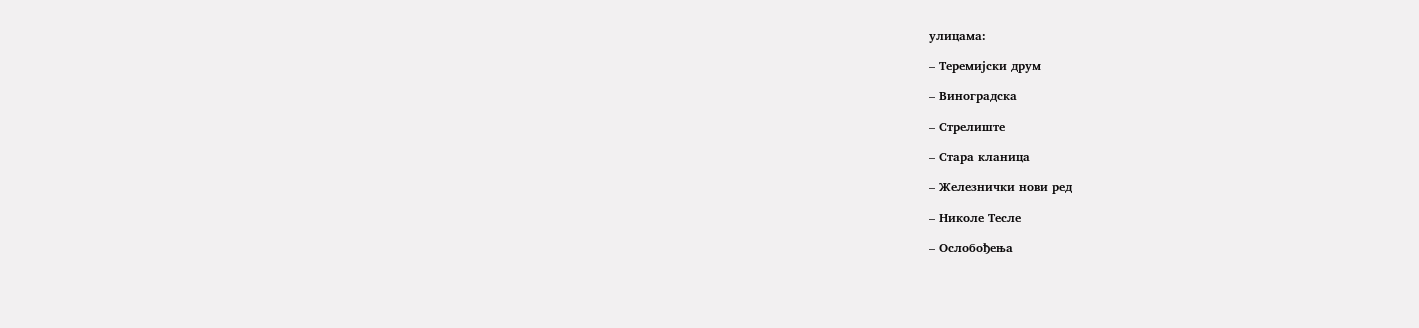улицама:

– Теремијски друм

– Виноградска

– Стрелиште

– Стара кланица

– Железнички нови ред

– Николе Тесле

– Ослобођења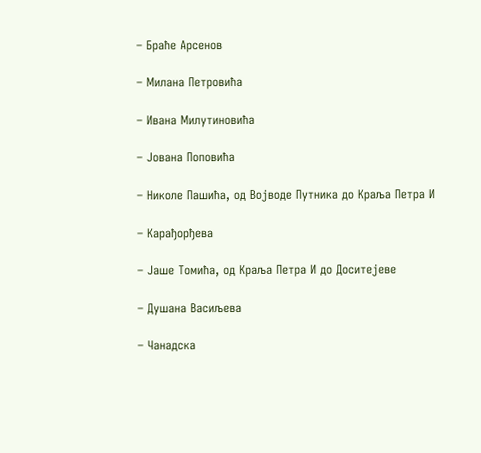– Браће Арсенов

– Милана Петровића

– Ивана Милутиновића

– Јована Поповића

– Николе Пашића, од Војводе Путника до Краља Петра И

– Карађорђева

– Јаше Томића, од Краља Петра И до Доситејеве

– Душана Васиљева

– Чанадска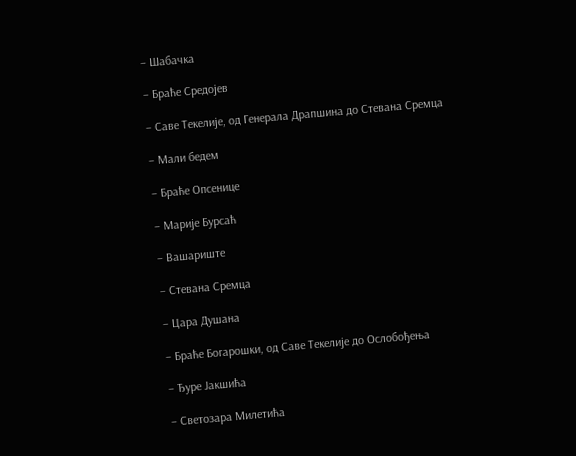– Шабачка

– Браће Средојев

– Саве Текелије, од Генерала Драпшина до Стевана Сремца

– Мали бедем

– Браће Опсенице

– Марије Бурсаћ

– Вашариште

– Стевана Сремца

– Цара Душана

– Браће Богарошки, од Саве Текелије до Ослобођења

– Ђуре Јакшића

– Светозара Милетића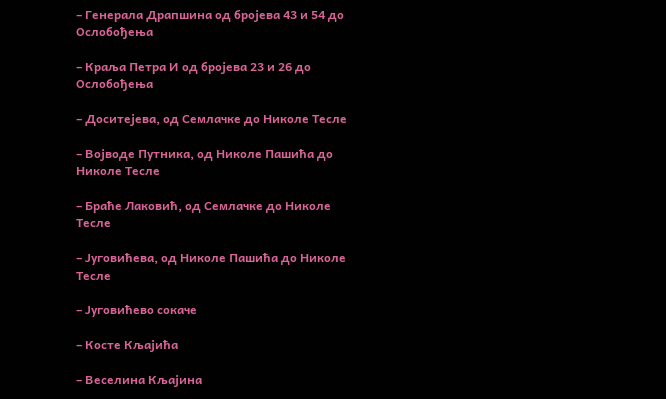– Генерала Драпшина од бројева 43 и 54 до Ослобођења

– Краља Петра И од бројева 23 и 26 до Ослобођења

– Доситејева, од Семлачке до Николе Тесле

– Војводе Путника, од Николе Пашића до Николе Тесле

– Браће Лаковић, од Семлачке до Николе Тесле

– Југовићева, од Николе Пашића до Николе Тесле

– Југовићево сокаче

– Косте Кљајића

– Веселина Кљајина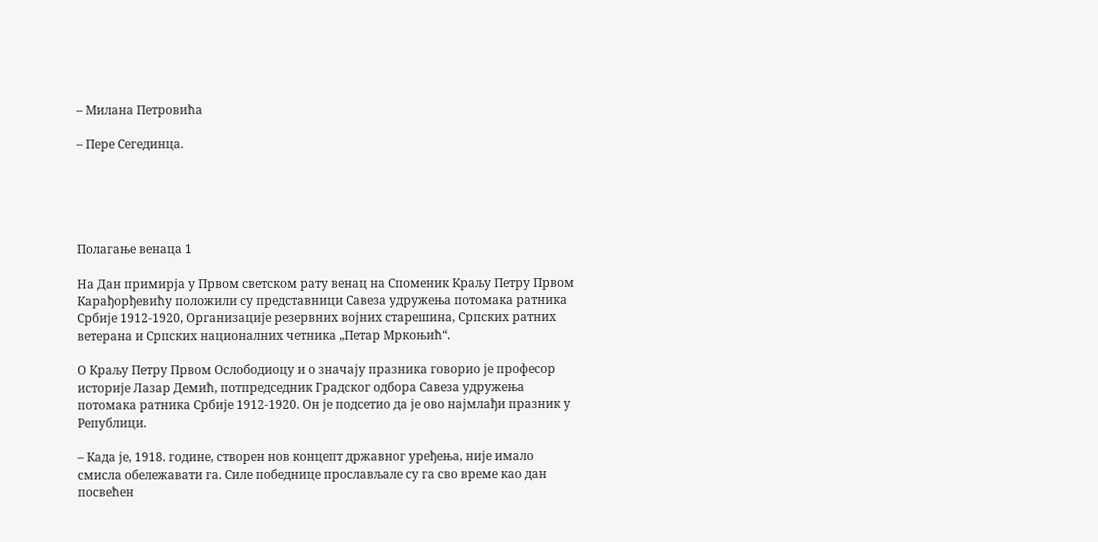– Милана Петровића

– Пере Сегединца.





Полагање венаца 1

На Дан примирја у Првом светском рату венац на Споменик Краљу Петру Првом Карађорђевићу положили су представници Савеза удружења потомака ратника Србије 1912-1920, Организације резервних војних старешина, Српских ратних ветерана и Српских националних четника „Петар Мркоњић“.

О Краљу Петру Првом Ослободиоцу и о значају празника говорио је професор историје Лазар Демић, потпредседник Градског одбора Савеза удружења потомака ратника Србије 1912-1920. Он је подсетио да је ово најмлађи празник у Републици.

– Када је, 1918. године, створен нов концепт државног уређења, није имало смисла обележавати га. Силе победнице прослављале су га сво време као дан посвећен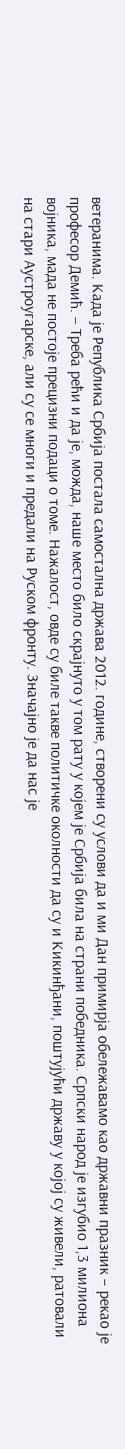ветеранима. Када је Република Србија постала самостална држава 2012. године, створени су услови да и ми Дан примирја обележавамо као државни празник – рекао је професор Демић. – Треба рећи и да је, можда, наше место било скрајнуто у том рату у којем је Србија била на страни победника. Српски народ је изгубио 1,3 милиона војника, мада не постоје прецизни подаци о томе. Нажалост, овде су биле такве политичке околности да су и Кикинђани, поштујући државу у којој су живели, ратовали на стари Аустроугарске, али су се многи и предали на Руском фронту. Значајно је да нас је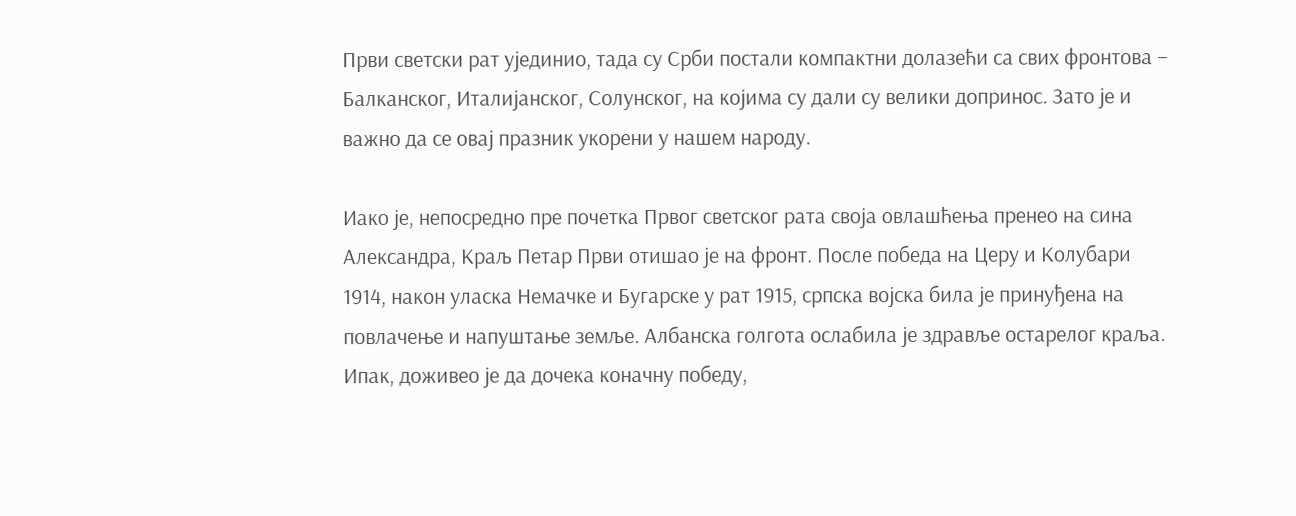Први светски рат ујединио, тада су Срби постали компактни долазећи са свих фронтова – Балканског, Италијанског, Солунског, на којима су дали су велики допринос. Зато је и важно да се овај празник укорени у нашем народу.

Иако је, непосредно пре почетка Првог светског рата своја овлашћења пренео на сина Александра, Краљ Петар Први отишао је на фронт. После победа на Церу и Колубари 1914, након уласка Немачке и Бугарске у рат 1915, српска војска била је принуђена на повлачење и напуштање земље. Албанска голгота ослабила је здравље остарелог краља. Ипак, доживео је да дочека коначну победу,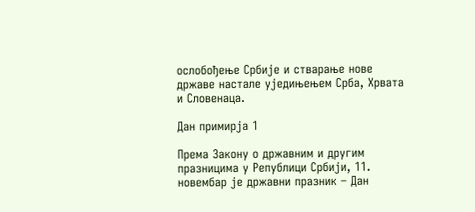ослобођење Србије и стварање нове државе настале уједињењем Срба, Хрвата и Словенаца.

Дан примирја 1

Према Закону о државним и другим празницима у Републици Србији, 11. новембар је државни празник – Дан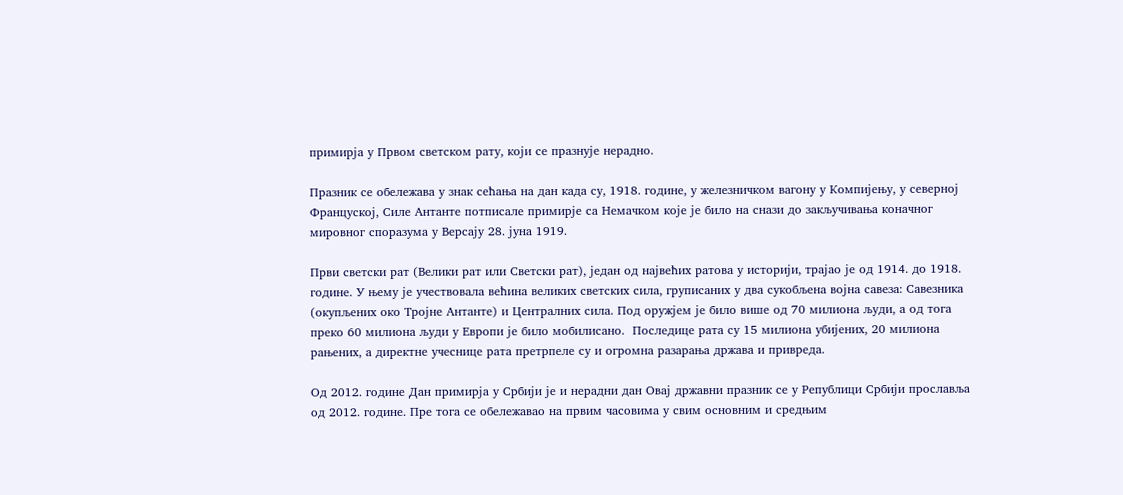примирја у Првом светском рату, који се празнује нерадно.

Празник се обележава у знак сећања на дан када су, 1918. године, у железничком вагону у Компијењу, у северној Француској, Силе Антанте потписале примирје са Немачком које је било на снази до закључивања коначног мировног споразума у Версају 28. јуна 1919.

Први светски рат (Велики рат или Светски рат), један од највећих ратова у историји, трајао је од 1914. до 1918. године. У њему је учествовала већина великих светских сила, груписаних у два сукобљена војна савеза: Савезника (окупљених око Тројне Антанте) и Централних сила. Под оружјем је било више од 70 милиона људи, а од тога преко 60 милиона људи у Европи је било мобилисано.  Последице рата су 15 милиона убијених, 20 милиона рањених, а директне учеснице рата претрпеле су и огромна разарања држава и привреда.

Од 2012. године Дан примирја у Србији је и нерадни дан Овај државни празник се у Републици Србији прославља од 2012. године. Пре тога се обележавао на првим часовима у свим основним и средњим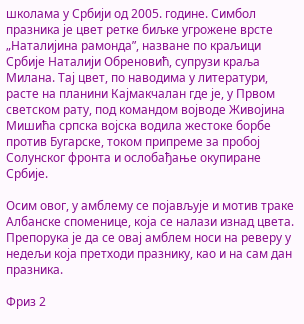школама у Србији од 2005. године. Симбол празника је цвет ретке биљке угрожене врсте „Наталијина рамонда”, назване по краљици Србије Наталији Обреновић, супрузи краља Милана. Тај цвет, по наводима у литератури, расте на планини Кајмакчалан где је, у Првом светском рату, под командом војводе Живојина Мишића српска војска водила жестоке борбе против Бугарске, током припреме за пробој Солунског фронта и ослобађање окупиране Србије.

Осим овог, у амблему се појављује и мотив траке Албанске споменице, која се налази изнад цвета. Препорука је да се овај амблем носи на реверу у недељи која претходи празнику, као и на сам дан празника.

Фриз 2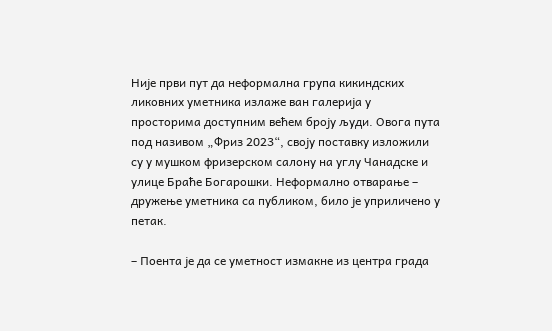Није први пут да неформална група кикиндских ликовних уметника излаже ван галерија у просторима доступним већем броју људи. Овога пута под називом „Фриз 2023“, своју поставку изложили су у мушком фризерском салону на углу Чанадске и улице Браће Богарошки. Неформално отварање – дружење уметника са публиком, било је уприличено у петак.

– Поента је да се уметност измакне из центра града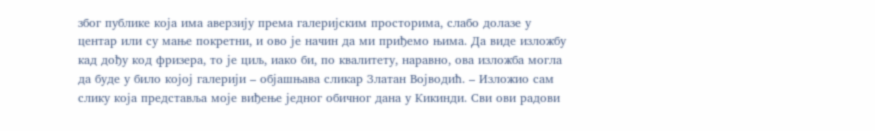због публике која има аверзију према галеријским просторима, слабо долазе у центар или су мање покретни, и ово је начин да ми приђемо њима. Да виде изложбу кад дођу код фризера, то је циљ, иако би, по квалитету, наравно, ова изложба могла да буде у било којој галерији – објашњава сликар Златан Војводић. – Изложио сам слику која представља моје виђење једног обичног дана у Кикинди. Сви ови радови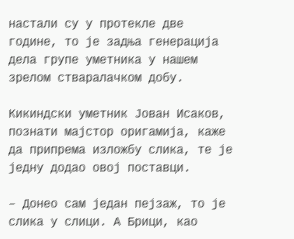настали су у протекле две године, то је задња генерација дела групе уметника у нашем зрелом стваралачком добу.

Кикиндски уметник Јован Исаков, познати мајстор оригамија, каже да припрема изложбу слика, те је једну додао овој поставци.

– Донео сам један пејзаж, то је слика у слици. А Брици, као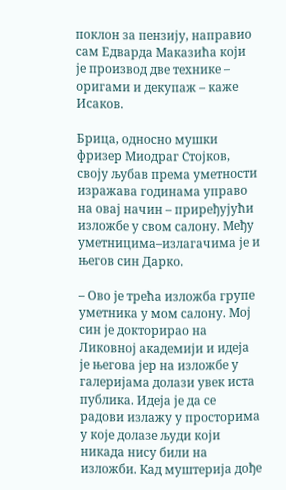поклон за пензију, направио сам Едварда Маказића који је производ две технике – оригами и декупаж – каже Исаков.

Брица, односно мушки фризер Миодраг Стојков, своју љубав према уметности изражава годинама управо на овај начин – приређујући изложбе у свом салону. Међу уметницима–излагачима је и његов син Дарко.

– Ово је трећа изложба групе уметника у мом салону. Мој син је докторирао на Ликовној академији и идеја је његова јер на изложбе у галеријама долази увек иста публика. Идеја је да се радови излажу у просторима у које долазе људи који никада нису били на изложби. Кад муштерија дође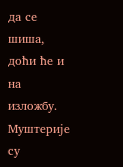да се шиша, доћи ће и на изложбу. Муштерије су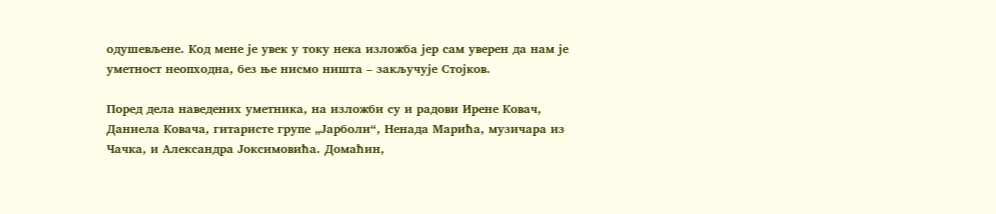одушевљене. Код мене је увек у току нека изложба јер сам уверен да нам је уметност неопходна, без ње нисмо ништа – закључује Стојков.

Поред дела наведених уметника, на изложби су и радови Ирене Ковач, Даниела Ковача, гитаристе групе „Јарболи“, Ненада Марића, музичара из Чачка, и Александра Јоксимовића. Домаћин,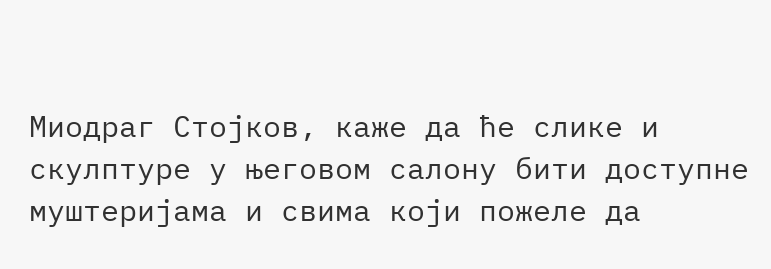Миодраг Стојков, каже да ће слике и скулптуре у његовом салону бити доступне муштеријама и свима који пожеле да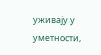уживају у уметности,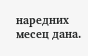наредних месец дана.